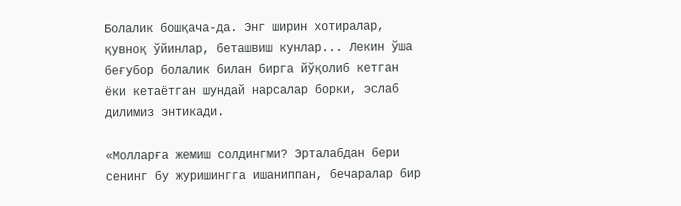Болалик бошқача-да. Энг ширин хотиралар, қувноқ ўйинлар, беташвиш кунлар... Лекин ўша беғубор болалик билан бирга йўқолиб кетган ёки кетаётган шундай нарсалар борки, эслаб дилимиз энтикади.

«Молларға жемиш солдингми? Эрталабдан бери сенинг бу журишингга ишаниппан, бечаралар бир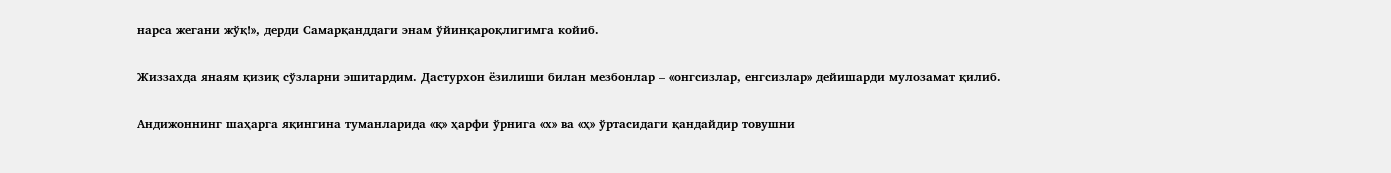нарса жегани жўқ!», дерди Самарқанддаги энам ўйинқароқлигимга койиб.

Жиззахда янаям қизиқ сўзларни эшитардим. Дастурхон ёзилиши билан мезбонлар – «онгсизлар, енгсизлар» дейишарди мулозамат қилиб.

Андижоннинг шаҳарга яқингина туманларида «қ» ҳарфи ўрнига «х» ва «ҳ» ўртасидаги қандайдир товушни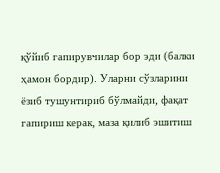қўйиб гапирувчилар бор эди (балки ҳамон бордир). Уларни сўзларини ёзиб тушунтириб бўлмайди, фақат гапириш керак, маза қилиб эшитиш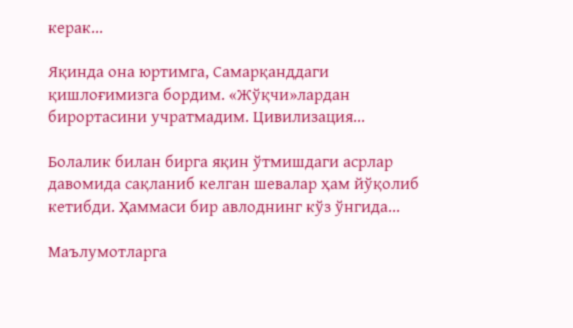керак...

Яқинда она юртимга, Самарқанддаги қишлоғимизга бордим. «Жўқчи»лардан бирортасини учратмадим. Цивилизация...

Болалик билан бирга яқин ўтмишдаги асрлар давомида сақланиб келган шевалар ҳам йўқолиб кетибди. Ҳаммаси бир авлоднинг кўз ўнгида...

Маълумотларга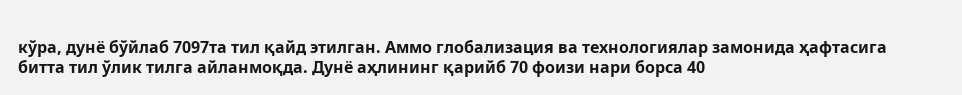кўра, дунё бўйлаб 7097та тил қайд этилган. Аммо глобализация ва технологиялар замонида ҳафтасига битта тил ўлик тилга айланмоқда. Дунё аҳлининг қарийб 70 фоизи нари борса 40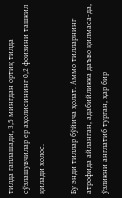тилда гаплашади, 3,5 мингдан ортиқ тилда сўзлашувчилар ер аҳолисининг 0,2 фоизини ташкил қилади холос.

Бу энди тиллар бўйича ҳолат. Аммо тилларнинг атрофида айланган, адабийликка даъво қилмаса-да, ўзликни англатиб турган, ҳар бир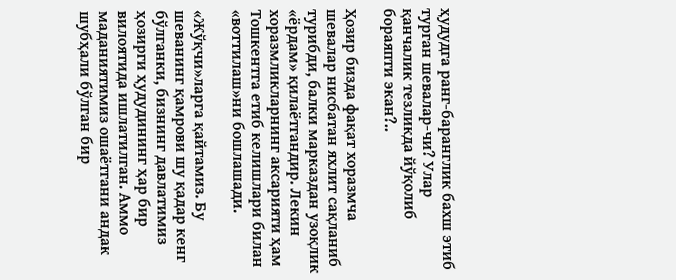ҳудудга ранг-баранглик бахш этиб турган шевалар-чи? Улар қанчалик тезликда йўқолиб бораяпти экан?..

Ҳозир бизда фақат хоразмча шевалар нисбатан яхлит сақланиб турибди, балки марказдан узоқлик «ёрдам» қилаётгандир. Лекин хоразмликларнинг аксарияти ҳам Тошкентга етиб келишлари билан «воттилаш»ни бошлашади.

«Жўқчи»ларга қайтамиз. Бу шеванинг қамрови шу қадар кенг бўлганки, бизнинг давлатимиз ҳозирги ҳудудининг ҳар бир вилоятида ишлатилган. Аммо маданиятимиз ошаётгани андак шубҳали бўлган бир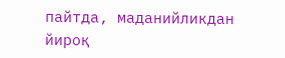пайтда, маданийликдан йироқ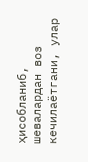ҳисобланиб, шевалардан воз кечилаётгани, улар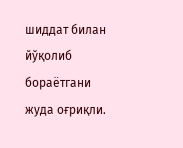шиддат билан йўқолиб бораётгани жуда оғриқли.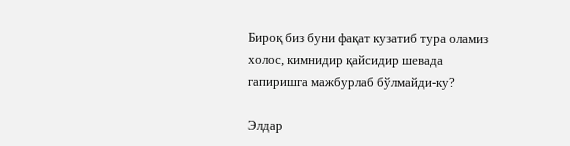Бироқ биз буни фақат кузатиб тура оламиз холос, кимнидир қайсидир шевада гапиришга мажбурлаб бўлмайди-ку?

Элдар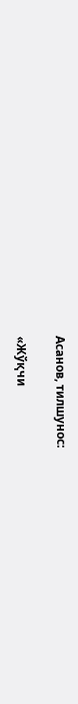Асанов, тилшунос:

«Жўқчи